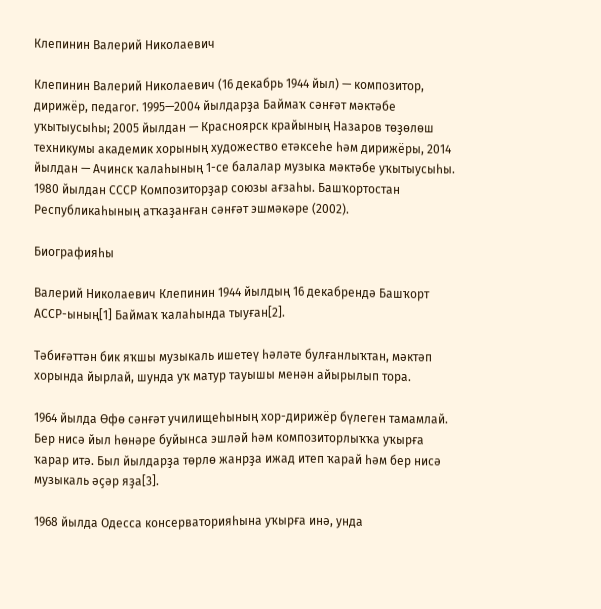Клепинин Валерий Николаевич

Клепинин Валерий Николаевич (16 декабрь 1944 йыл) — композитор, дирижёр, педагог. 1995—2004 йылдарҙа Баймаҡ сәнғәт мәктәбе уҡытыусыһы; 2005 йылдан — Красноярск крайының Назаров төҙөлөш техникумы академик хорының художество етәксеһе һәм дирижёры, 2014 йылдан — Ачинск ҡалаһының 1-се балалар музыка мәктәбе уҡытыусыһы. 1980 йылдан СССР Композиторҙар союзы ағзаһы. Башҡортостан Республикаһының атҡаҙанған сәнғәт эшмәкәре (2002).

Биографияһы

Валерий Николаевич Клепинин 1944 йылдың 16 декабрендә Башҡорт АССР-ының[1] Баймаҡ ҡалаһында тыуған[2].

Тәбиғәттән бик яҡшы музыкаль ишетеү һәләте булғанлыҡтан, мәктәп хорында йырлай, шунда уҡ матур тауышы менән айырылып тора.

1964 йылда Өфө сәнғәт училищеһының хор-дирижёр бүлеген тамамлай. Бер нисә йыл һөнәре буйынса эшләй һәм композиторлыҡҡа уҡырға ҡарар итә. Был йылдарҙа төрлө жанрҙа ижад итеп ҡарай һәм бер нисә музыкаль әҫәр яҙа[3].

1968 йылда Одесса консерваторияһына уҡырға инә, унда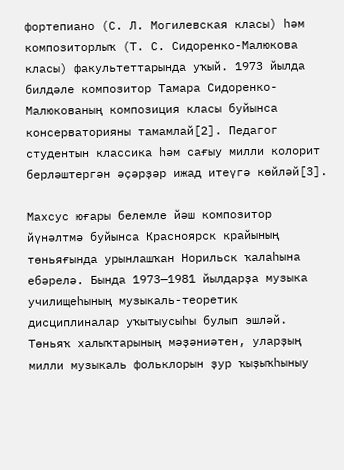фортепиано (С. Л. Могилевская класы) һәм композиторлыҡ (Т. С. Сидоренко-Малюкова класы) факультеттарында уҡый. 1973 йылда билдәле композитор Тамара Сидоренко-Малюкованың композиция класы буйынса консерваторияны тамамлай[2]. Педагог студентын классика һәм сағыу милли колорит берләштергән әҫәрҙәр ижад итеүгә көйләй[3].

Махсус юғары белемле йәш композитор йүнәлтмә буйынса Красноярск крайының төньяғында урынлашҡан Норильск ҡалаһына ебәрелә. Бында 1973—1981 йылдарҙа музыка училищеһының музыкаль-теоретик дисциплиналар уҡытыусыһы булып эшләй. Төньяҡ халыҡтарының мәҙәниәтен, уларҙың милли музыкаль фольклорын ҙур ҡыҙыҡһыныу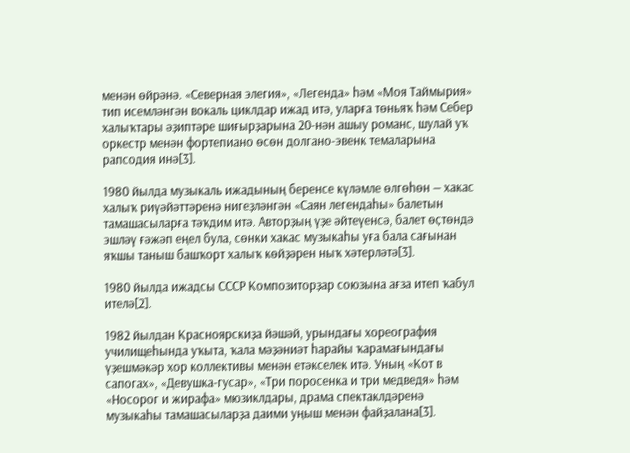менән өйрәнә. «Северная элегия», «Легенда» һәм «Моя Таймырия» тип исемләнгән вокаль циклдар ижад итә, уларға төньяҡ һәм Себер халыҡтары әҙиптәре шиғырҙарына 20-нән ашыу романс, шулай уҡ оркестр менән фортепиано өсөн долгано-эвенк темаларына рапсодия инә[3].

1980 йылда музыкаль ижадының беренсе күләмле өлгөһөн — хакас халыҡ риүәйәттәренә нигеҙләнгән «Саян легендаһы» балетын тамашасыларға тәҡдим итә. Авторҙың үҙе әйтеүенсә, балет өҫтөндә эшләү ғәжәп еңел була, сөнки хакас музыкаһы уға бала сағынан яҡшы таныш башҡорт халыҡ көйҙәрен ныҡ хәтерләтә[3].

1980 йылда ижадсы СССР Композиторҙар союзына ағза итеп ҡабул ителә[2].

1982 йылдан Красноярскиҙа йәшәй, урындағы хореография училищеһында уҡыта, ҡала мәҙәниәт һарайы ҡарамағындағы үҙешмәкәр хор коллективы менән етәкселек итә. Уның «Кот в сапогах», «Девушка-гусар», «Три поросенка и три медведя» һәм «Носорог и жирафа» мюзиклдары, драма спектаклдәренә музыкаһы тамашасыларҙа даими уңыш менән файҙалана[3].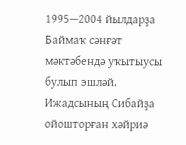1995—2004 йылдарҙа Баймаҡ сәнғәт мәктәбендә уҡытыусы булып эшләй. Ижадсының Сибайҙа ойошторған хәйриә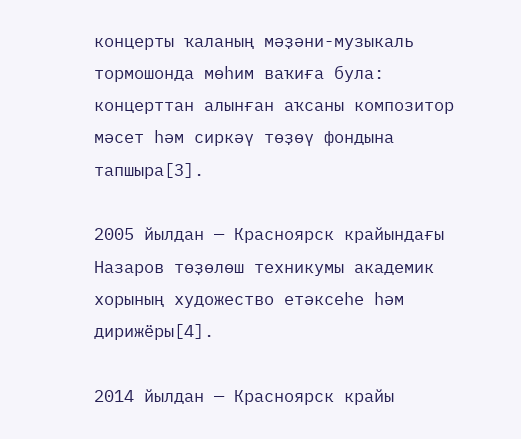концерты ҡаланың мәҙәни-музыкаль тормошонда мөһим ваҡиға була: концерттан алынған аҡсаны композитор мәсет һәм сиркәү төҙөү фондына тапшыра[3].

2005 йылдан — Красноярск крайындағы Назаров төҙөлөш техникумы академик хорының художество етәксеһе һәм дирижёры[4].

2014 йылдан — Красноярск крайы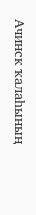Ачинск ҡалаһының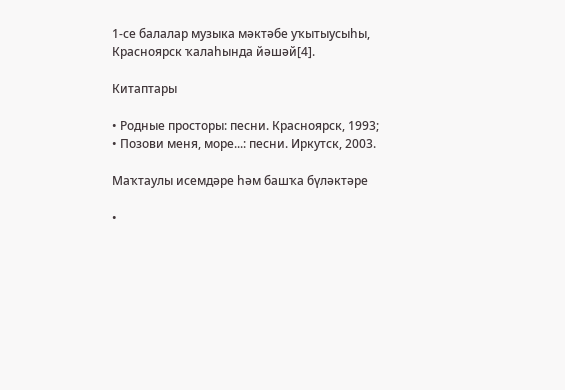1-се балалар музыка мәктәбе уҡытыусыһы, Красноярск ҡалаһында йәшәй[4].

Китаптары

• Родные просторы: песни. Красноярск, 1993;
• Позови меня, море...: песни. Иркутск, 2003.

Маҡтаулы исемдәре һәм башҡа бүләктәре

•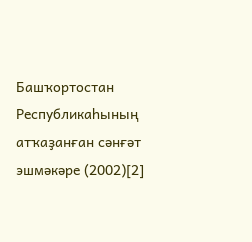Башҡортостан Республикаһының атҡаҙанған сәнғәт эшмәкәре (2002)[2]